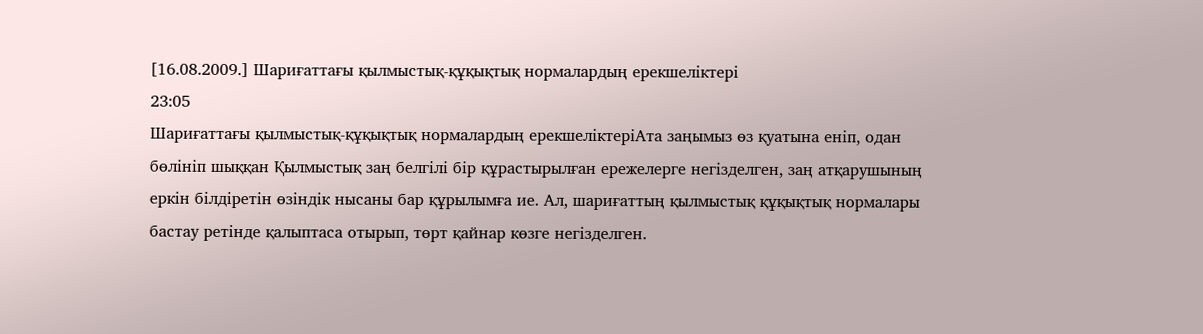[16.08.2009.] Шариғаттағы қылмыстық-құқықтық нормалардың ерекшеліктері
23:05
Шариғаттағы қылмыстық-құқықтық нормалардың ерекшеліктеріАта заңымыз өз қуатына еніп, одан бөлініп шыққан Қылмыстық заң белгілі бір құрастырылған ережелерге негізделген, заң атқарушының еркін білдіретін өзіндік нысаны бар құрылымға ие. Ал, шариғаттың қылмыстық құқықтық нормалары бастау ретінде қалыптаса отырып, төрт қайнар көзге негізделген.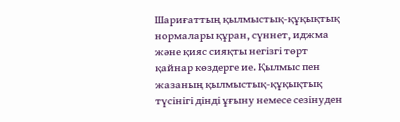Шариғаттың қылмыстық-құқықтық нормалары құран, сүннет, иджма және қияс сияқты негізгі төрт қайнар көздерге ие. Қылмыс пен жазаның қылмыстық-құқықтық түсінігі дінді ұғыну немесе сезінуден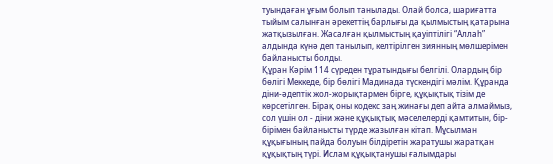туындаған ұғым болып танылады. Олай болса, шариғатта тыйым салынған әрекеттің барлығы да қылмыстың қатарына жатқызылған. Жасалған қылмыстың қауіптілігі “Аллаһ” алдында күнә деп танылып, келтірілген зиянның мөлшерімен байланысты болды.
Құран Кәрім 114 сүреден тұратындығы белгілі. Олардың бір бөлігі Меккеде, бір бөлігі Мадинада түскендігі мәлім. Құранда діни-әдептік жол-жорықтармен бірге, құқықтық тізім де көрсетілген. Бірақ оны кодекс заң жинағы деп айта алмаймыз, сол үшін ол - діни және құқықтық мәселелерді қамтитын, бір-бірімен байланысты түрде жазылған кітап. Мұсылман құқығының пайда болуын білдіретін жаратушы жаратқан құқықтың түрі. Ислам құқықтанушы ғалымдары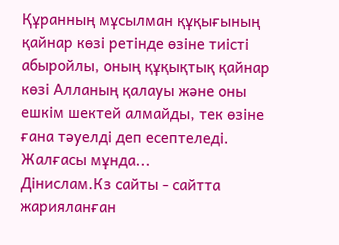Құранның мұсылман құқығының қайнар көзі ретінде өзіне тиісті абыройлы, оның құқықтық қайнар көзі Алланың қалауы және оны ешкім шектей алмайды, тек өзіне ғана тәуелді деп есептеледі. Жалғасы мұнда...
Дінислам.Кз сайты - сайтта жарияланған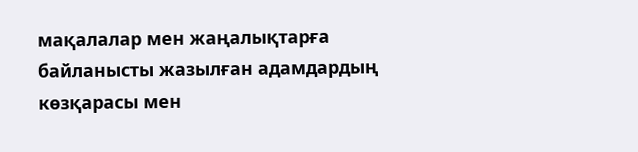мақалалар мен жаңалықтарға байланысты жазылған адамдардың көзқарасы мен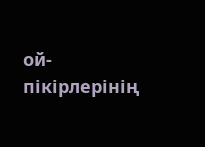ой-пікірлерінің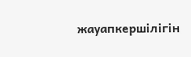жауапкершілігін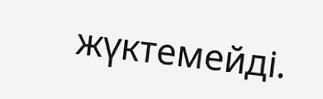жүктемейді.